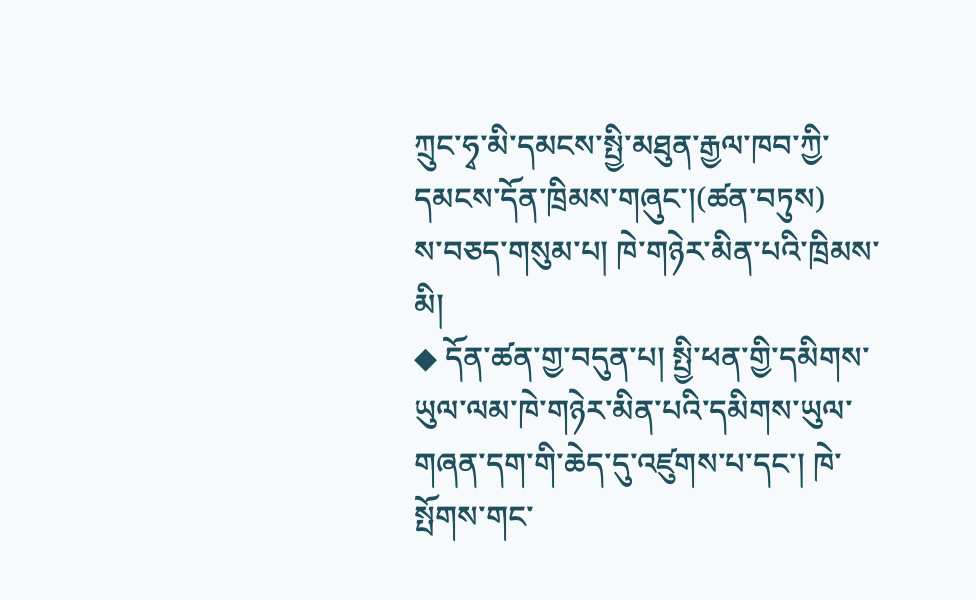ཀྲུང་ཧྭ་མི་དམངས་སྤྱི་མཐུན་རྒྱལ་ཁབ་ཀྱི་དམངས་དོན་ཁྲིམས་གཞུང་།(ཚན་བཏུས)
ས་བཅད་གསུམ་པ། ཁེ་གཉེར་མིན་པའི་ཁྲིམས་མི།
◆ དོན་ཚན་གྱ་བདུན་པ། སྤྱི་ཕན་གྱི་དམིགས་ཡུལ་ལམ་ཁེ་གཉེར་མིན་པའི་དམིགས་ཡུལ་གཞན་དག་གི་ཆེད་དུ་འཛུགས་པ་དང་། ཁེ་སྤོགས་གང་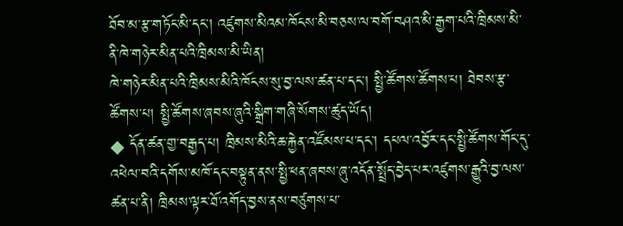ཐོབ་མ་རྩ་གཏོང་མི་དང་། འཛུགས་མིའམ་ཁོངས་མི་བཅས་ལ་བགོ་བཤའ་མི་རྒྱག་པའི་ཁྲིམས་མི་ནི་ཁེ་གཉེར་མིན་པའི་ཁྲིམས་མི་ཡིན།
ཁེ་གཉེར་མིན་པའི་ཁྲིམས་མིའི་ཁོངས་སུ་བྱ་ལས་ཚན་པ་དང་། སྤྱི་ཚོགས་ཚོགས་པ། ཐེབས་རྩ་ཚོགས་པ། སྤྱི་ཚོགས་ཞབས་ཞུའི་སྒྲིག་གཞི་སོགས་ཚུད་ཡོད།
◆ དོན་ཚན་གྱ་བརྒྱད་པ། ཁྲིམས་མིའི་ཆ་རྐྱེན་འཛོམས་པ་དང་། དཔལ་འབྱོར་དང་སྤྱི་ཚོགས་གོང་དུ་འཕེལ་བའི་དགོས་མཁོ་དང་བསྟུན་ནས་སྤྱི་ཕན་ཞབས་ཞུ་འདོན་སྤྲོད་བྱེད་པར་འཛུགས་རྒྱུའི་བྱ་ལས་ཚན་པ་ནི། ཁྲིམས་ལྟར་ཐོ་འགོད་བྱས་ནས་བཙུགས་པ་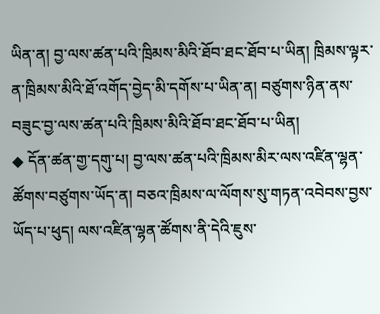ཡིན་ན། བྱ་ལས་ཚན་པའི་ཁྲིམས་མིའི་ཐོབ་ཐང་ཐོབ་པ་ཡིན། ཁྲིམས་ལྟར་ན་ཁྲིམས་མིའི་ཐོ་འགོད་བྱེད་མི་དགོས་པ་ཡིན་ན། བཙུགས་ཉིན་ནས་བཟུང་བྱ་ལས་ཚན་པའི་ཁྲིམས་མིའི་ཐོབ་ཐང་ཐོབ་པ་ཡིན།
◆ དོན་ཚན་གྱ་དགུ་པ། བྱ་ལས་ཚན་པའི་ཁྲིམས་མིར་ལས་འཛིན་ལྷན་ཚོགས་བཙུགས་ཡོད་ན། བཅའ་ཁྲིམས་ལ་ལོགས་སུ་གཏན་འབེབས་བྱས་ཡོད་པ་ཕུད། ལས་འཛིན་ལྷན་ཚོགས་ནི་དེའི་ཇུས་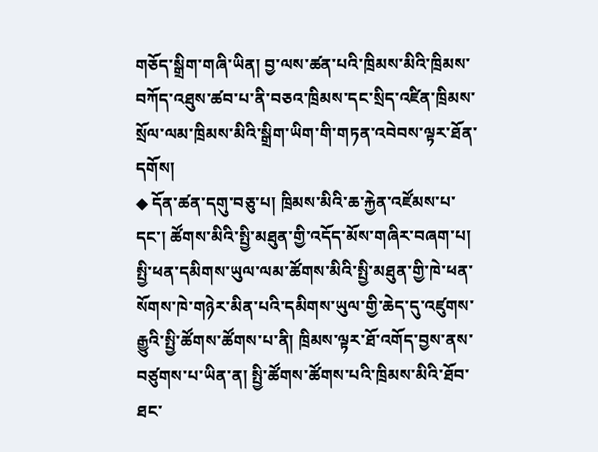གཅོད་སྒྲིག་གཞི་ཡིན། བྱ་ལས་ཚན་པའི་ཁྲིམས་མིའི་ཁྲིམས་བཀོད་འཐུས་ཚབ་པ་ནི་བཅའ་ཁྲིམས་དང་སྲིད་འཛིན་ཁྲིམས་སྲོལ་ལམ་ཁྲིམས་མིའི་སྒྲིག་ཡིག་གི་གཏན་འབེབས་ལྟར་ཐོན་དགོས།
◆ དོན་ཚན་དགུ་བཅུ་པ། ཁྲིམས་མིའི་ཆ་རྐྱེན་འཛོམས་པ་དང་། ཚོགས་མིའི་སྤྱི་མཐུན་གྱི་འདོད་མོས་གཞིར་བཞག་པ། སྤྱི་ཕན་དམིགས་ཡུལ་ལམ་ཚོགས་མིའི་སྤྱི་མཐུན་གྱི་ཁེ་ཕན་སོགས་ཁེ་གཉེར་མིན་པའི་དམིགས་ཡུལ་གྱི་ཆེད་དུ་འཛུགས་རྒྱུའི་སྤྱི་ཚོགས་ཚོགས་པ་ནི། ཁྲིམས་ལྟར་ཐོ་འགོད་བྱས་ནས་བཙུགས་པ་ཡིན་ན། སྤྱི་ཚོགས་ཚོགས་པའི་ཁྲིམས་མིའི་ཐོབ་ཐང་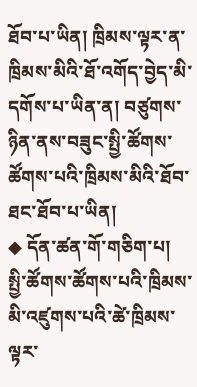ཐོབ་པ་ཡིན། ཁྲིམས་ལྟར་ན་ཁྲིམས་མིའི་ཐོ་འགོད་བྱེད་མི་དགོས་པ་ཡིན་ན། བཙུགས་ཉིན་ནས་བཟུང་སྤྱི་ཚོགས་ཚོགས་པའི་ཁྲིམས་མིའི་ཐོབ་ཐང་ཐོབ་པ་ཡིན།
◆ དོན་ཚན་གོ་གཅིག་པ། སྤྱི་ཚོགས་ཚོགས་པའི་ཁྲིམས་མི་འཛུགས་པའི་ཚེ་ཁྲིམས་ལྟར་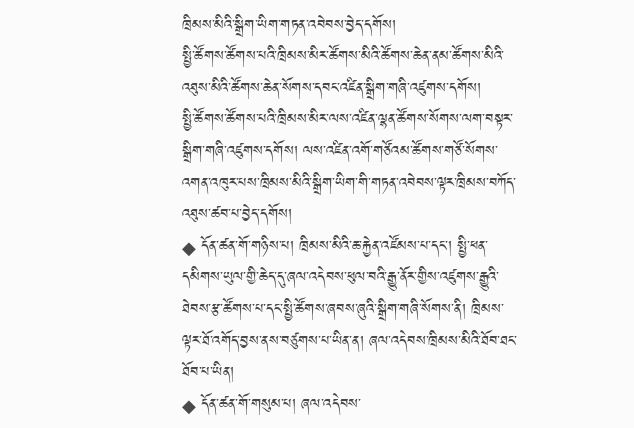ཁྲིམས་མིའི་སྒྲིག་ཡིག་གཏན་འབེབས་བྱེད་དགོས།
སྤྱི་ཚོགས་ཚོགས་པའི་ཁྲིམས་མིར་ཚོགས་མིའི་ཚོགས་ཆེན་ནམ་ཚོགས་མིའི་འཐུས་མིའི་ཚོགས་ཆེན་སོགས་དབང་འཛིན་སྒྲིག་གཞི་འཛུགས་དགོས།
སྤྱི་ཚོགས་ཚོགས་པའི་ཁྲིམས་མིར་ལས་འཛིན་ལྷན་ཚོགས་སོགས་ལག་བསྟར་སྒྲིག་གཞི་འཛུགས་དགོས། ལས་འཛིན་འགོ་གཙོའམ་ཚོགས་གཙོ་སོགས་འགན་འཁུར་པས་ཁྲིམས་མིའི་སྒྲིག་ཡིག་གི་གཏན་འབེབས་ལྟར་ཁྲིམས་བཀོད་འཐུས་ཚབ་པ་བྱེད་དགོས།
◆ དོན་ཚན་གོ་གཉིས་པ། ཁྲིམས་མིའི་ཆ་རྐྱེན་འཛོམས་པ་དང་། སྤྱི་ཕན་དམིགས་ཡུལ་གྱི་ཆེད་དུ་ཞལ་འདེབས་ཕུལ་བའི་རྒྱུ་ནོར་གྱིས་འཛུགས་རྒྱུའི་ཐེབས་རྩ་ཚོགས་པ་དང་སྤྱི་ཚོགས་ཞབས་ཞུའི་སྒྲིག་གཞི་སོགས་ནི། ཁྲིམས་ལྟར་ཐོ་འགོད་བྱས་ནས་བཙུགས་པ་ཡིན་ན། ཞལ་འདེབས་ཁྲིམས་མིའི་ཐོབ་ཐང་ཐོབ་པ་ཡིན།
◆ དོན་ཚན་གོ་གསུམ་པ། ཞལ་འདེབས་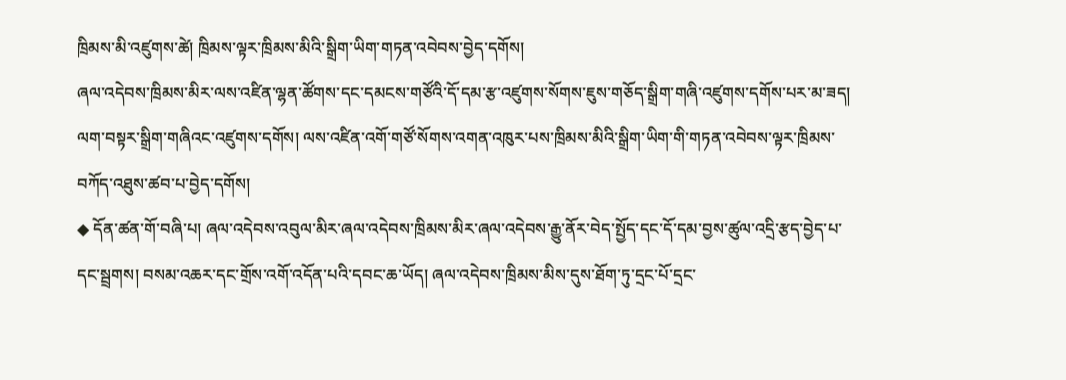ཁྲིམས་མི་འཛུགས་ཚེ། ཁྲིམས་ལྟར་ཁྲིམས་མིའི་སྒྲིག་ཡིག་གཏན་འབེབས་བྱེད་དགོས།
ཞལ་འདེབས་ཁྲིམས་མིར་ལས་འཛིན་ལྷན་ཚོགས་དང་དམངས་གཙོའི་དོ་དམ་རྩ་འཛུགས་སོགས་ཇུས་གཅོད་སྒྲིག་གཞི་འཛུགས་དགོས་པར་མ་ཟད། ལག་བསྟར་སྒྲིག་གཞིའང་འཛུགས་དགོས། ལས་འཛིན་འགོ་གཙོ་སོགས་འགན་འཁུར་པས་ཁྲིམས་མིའི་སྒྲིག་ཡིག་གི་གཏན་འབེབས་ལྟར་ཁྲིམས་བཀོད་འཐུས་ཚབ་པ་བྱེད་དགོས།
◆ དོན་ཚན་གོ་བཞི་པ། ཞལ་འདེབས་འབུལ་མིར་ཞལ་འདེབས་ཁྲིམས་མིར་ཞལ་འདེབས་རྒྱུ་ནོར་བེད་སྤྱོད་དང་དོ་དམ་བྱས་ཚུལ་འདྲི་རྩད་བྱེད་པ་དང་སྦྲགས། བསམ་འཆར་དང་གྲོས་འགོ་འདོན་པའི་དབང་ཆ་ཡོད། ཞལ་འདེབས་ཁྲིམས་མིས་དུས་ཐོག་ཏུ་དྲང་པོ་དྲང་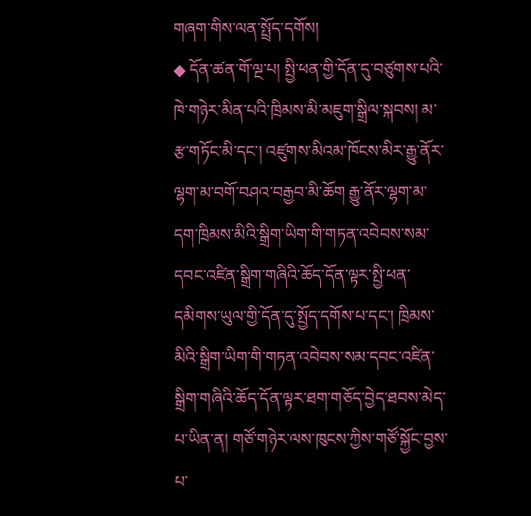གཞག་གིས་ལན་སྤྲོད་དགོས།
◆ དོན་ཚན་གོ་ལྔ་པ། སྤྱི་ཕན་གྱི་དོན་དུ་བཙུགས་པའི་ཁེ་གཉེར་མིན་པའི་ཁྲིམས་མི་མཇུག་སྒྲིལ་སྐབས། མ་རྩ་གཏོང་མི་དང་། འཛུགས་མིའམ་ཁོངས་མིར་རྒྱུ་ནོར་ལྷག་མ་བགོ་བཤའ་བརྒྱབ་མི་ཆོག རྒྱུ་ནོར་ལྷག་མ་དག་ཁྲིམས་མིའི་སྒྲིག་ཡིག་གི་གཏན་འབེབས་སམ་དབང་འཛིན་སྒྲིག་གཞིའི་ཆོད་དོན་ལྟར་སྤྱི་ཕན་དམིགས་ཡུལ་གྱི་དོན་དུ་སྤྱོད་དགོས་པ་དང་། ཁྲིམས་མིའི་སྒྲིག་ཡིག་གི་གཏན་འབེབས་སམ་དབང་འཛིན་སྒྲིག་གཞིའི་ཆོད་དོན་ལྟར་ཐག་གཅོད་བྱེད་ཐབས་མེད་པ་ཡིན་ན། གཙོ་གཉེར་ལས་ཁུངས་ཀྱིས་གཙོ་སྐྱོང་བྱས་པ་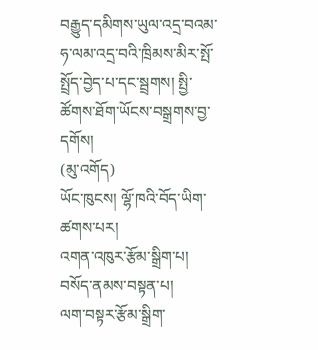བརྒྱུད་དམིགས་ཡུལ་འདྲ་བའམ་ཧ་ལམ་འདྲ་བའི་ཁྲིམས་མིར་སྤོ་སྤྲོད་བྱེད་པ་དང་སྦྲགས། སྤྱི་ཚོགས་ཐོག་ཡོངས་བསྒྲགས་བྱ་དགོས།
(མུ་འགོད)
ཡོང་ཁུངས། ལྷོ་ཁའི་བོད་ཡིག་ཚགས་པར།
འགན་འཁུར་རྩོམ་སྒྲིག་པ། བསོད་ནམས་བསྟན་པ།
ལག་བསྟར་རྩོམ་སྒྲིག་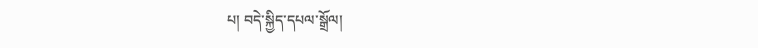པ། བདེ་སྐྱིད་དཔལ་སྒྲོལ།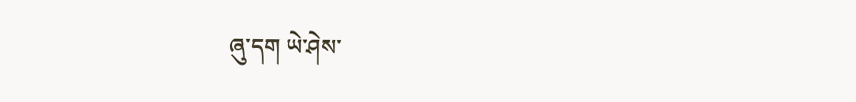ཞུ་དག ཡེ་ཤེས་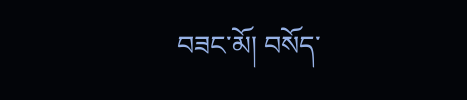བཟང་མོ། བསོད་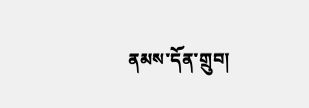ནམས་དོན་གྲུབ།